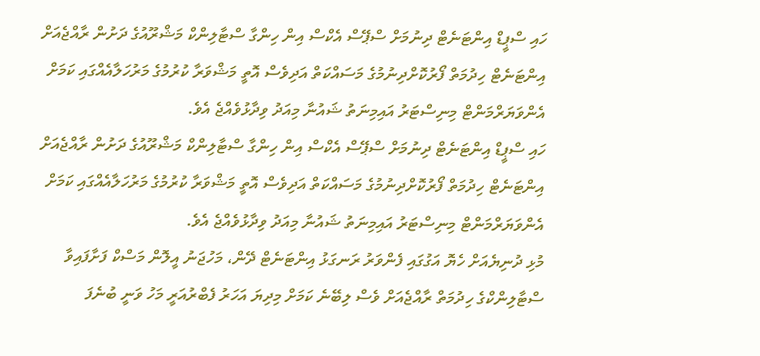ހައި ސްޕީޑް އިންޓަނެޓް ދިނުމަށް ސްޕޭސް އެކްސް އިން ހިންގާ ސްޓާލިންކް މަޝްރޫއުގެ ދަށުން ރާއްޖެއަށް އިންޓަނެޓް ހިދުމަތް ފޯރުކޮށްދިނުމުގެ މަސައްކަތް އަދިވެސް އޮތީ މަޝްވަރާ ކުރުމުގެ މަރުހަލާއެއްގައި ކަމަށް އެންވަޔަރްމަންޓް މިނިސްޓަރު އައިމިނަތު ޝައުނާ މިއަދު ވިދާޅުވެއްޖެ އެވެ.
ހައި ސްޕީޑް އިންޓަނެޓް ދިނުމަށް ސްޕޭސް އެކްސް އިން ހިންގާ ސްޓާލިންކް މަޝްރޫއުގެ ދަށުން ރާއްޖެއަށް އިންޓަނެޓް ހިދުމަތް ފޯރުކޮށްދިނުމުގެ މަސައްކަތް އަދިވެސް އޮތީ މަޝްވަރާ ކުރުމުގެ މަރުހަލާއެއްގައި ކަމަށް އެންވަޔަރްމަންޓް މިނިސްޓަރު އައިމިނަތު ޝައުނާ މިއަދު ވިދާޅުވެއްޖެ އެވެ.
މުޅި ދުނިޔެއަށް ހެޔޮ އަގުގައި ފެންވަރު ރަނގަޅު އިންޓަނެޓް ދޭން، މަހުޖަނު އީލޮން މަސްކް ފަށާފައިވާ ސްޓާލިންކްގެ ހިދުމަތް ރާއްޖެއަށް ވެސް ލިބޭނެ ކަމަށް މިދިޔަ އަހަރު ފެބްރުއަރީ މަހު ވަނީ ބުނެފަ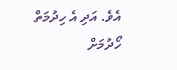އެވެ. އަދި އެ ހިދުމަތް ހޯދުމަށް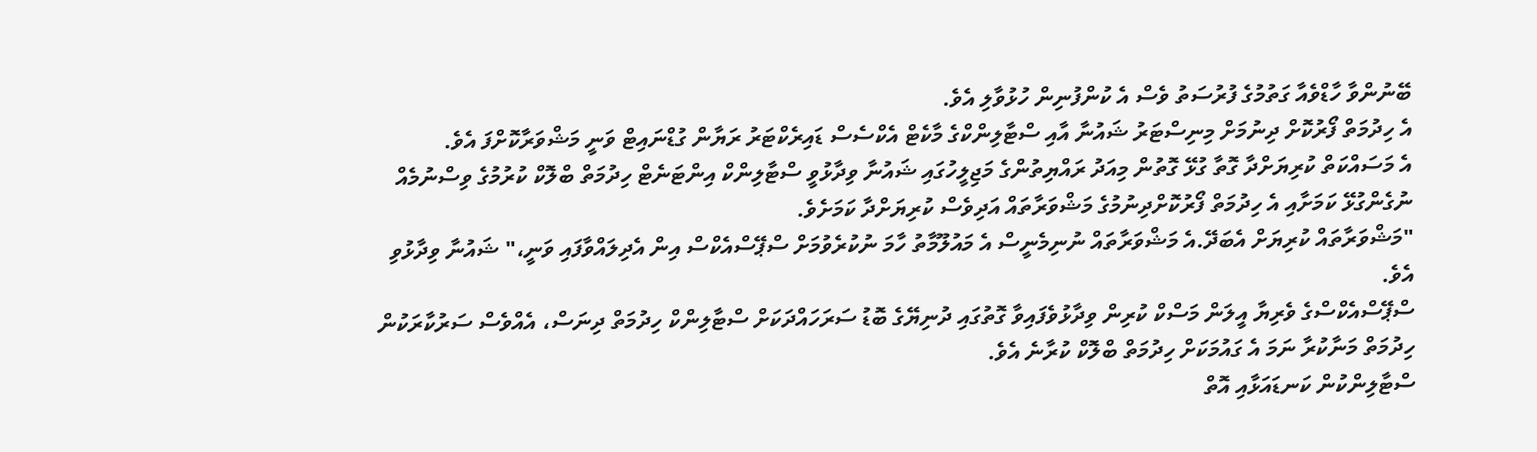ބޭނުންވާ ހާޑްވެއާ ގަތުމުގެ ފުރުސަތު ވެސް އެ ކުންފުނިން ހުޅުވާލި އެވެ.
އެ ހިދުމަތް ފޯރުކޮށް ދިނުމަށް މިނިސްޓަރު ޝައުނާ އާއި ސްޓާލިންކްގެ މާކެޓް އެކްސެސް ޑައިރެކްޓަރު ރަޔާން ގުޑްނައިޓް ވަނީ މަޝްވަރާކޮށްފަ އެވެ.
އެ މަސައްކަތް ކުރިޔަށްދާ ގޮތާ ގުޅޭ ގޮތުން މިއަދު ރައްޔިތުންގެ މަޖިލީހުގައި ޝައުނާ ވިދާޅުވީ ސްޓާލިންކް އިންޓަނެޓް ހިދުމަތް ބްލޮކް ކުރުމުގެ ވިސްނުމެއް ނުގެންގުޅޭ ކަމަށާއި އެ ހިދުމަތް ފޯރުކޮށްދިނުމުގެ މަޝްވަރާތައް އަދިވެސް ކުރިޔަށްދާ ކަމަށެވެ.
"މަޝްވަރާތައް ކުރިޔަށް އެބަދޭ.އެ މަޝްވަރާތައް ނުނިމެނީސް އެ މައުލޫމާތު ހާމަ ނުކުރެވުމަށް ސްޕޭސްއެކްސް އިން އެދިލައްވާފައި ވަނީ،" ޝައުނާ ވިދާޅުވި އެވެ.
ސްޕޭސްއެކްސްގެ ވެރިޔާ އީލަން މަސްކް ކުރިން ވިދާޅުވެފައިވާ ގޮތުގައި ދުނިޔޭގެ ބޮޑު ސަރަހައްދަކަށް ސްޓާލިންކް ހިދުމަތް ދިނަސް، އެއްވެސް ސަރުކާރަކުން ހިދުމަތް މަނާކުރާ ނަމަ އެ ގައުމަކަށް ހިދުމަތް ބްލޮކް ކުރާނެ އެވެ.
ސްޓާލިންކުން ކަނޑައަޅާއި އޮތް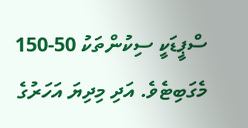ސްޕީޑަކީ ސިކުންތަކު 50-150 މެގަބިޓެވެ. އަދި މިދިޔަ އަހަރުގެ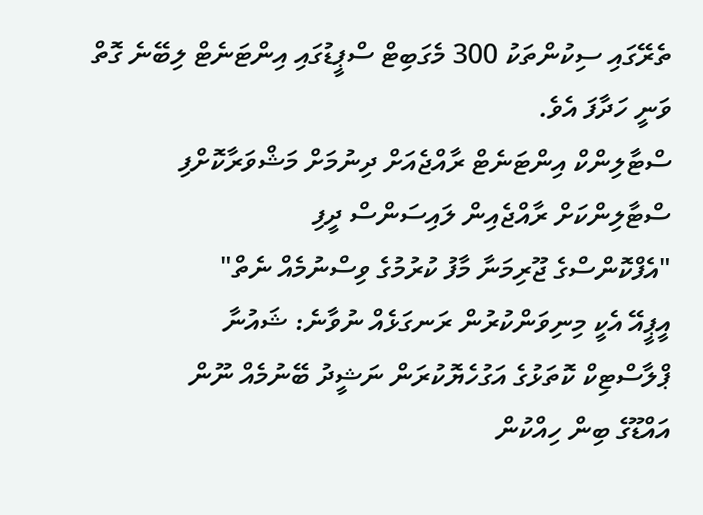ތެރޭގައި ސިކުންތަކު 300 މެގަބިޓް ސްޕީޑުގައި އިންޓަނެޓް ލިބޭނެ ގޮތް ވަނީ ހަދާފަ އެވެ.
ސްޓާލިންކް އިންޓަނެޓް ރާއްޖެއަށް ދިނުމަށް މަޝްވަރާކޮށްފި
ސްޓާލިންކަށް ރާއްޖެއިން ލައިސަންސް ދީފި
"އެފްކޮންސްގެ ޖޫރިމަނާ މާފު ކުރުމުގެ ވިސްނުމެއް ނެތް"
އީޕީއޭ އެކީ މިނިވަންކުރުން ރަނގަޅެއް ނުވާނެ: ޝައުނާ
ޕްލާސްޓިކް ކޮތަޅުގެ އަގުހެޔޮކުރަން ނަޝީދު ބޭނުމެއް ނޫން
އައްޑޫގެ ބިން ހިއްކުން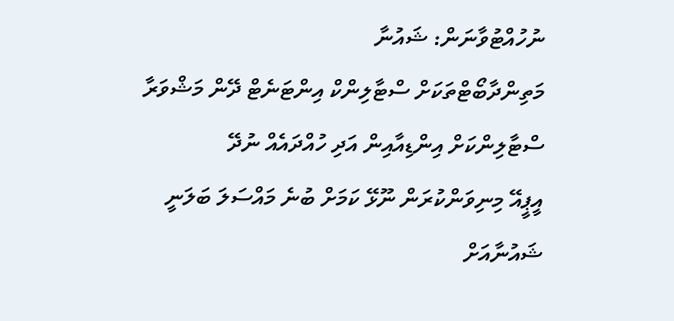ނުހުއްޓުވާނަން: ޝައުނާ
މަތިންދާބޯޓްތަކަށް ސްޓާލިންކް އިންޓަނެޓް ދޭން މަޝްވަރާ
ސްޓާލިންކަށް އިންޑިއާއިން އަދި ހުއްދައެއް ނުދޭ
އީޕީއޭ މިނިވަންކުރަން ނޫޅޭ ކަމަށް ބުނެ މައްސަލަ ބަލަނީ
ޝައުނާއަށް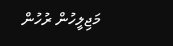މަޖިލީހުން ރުހުން